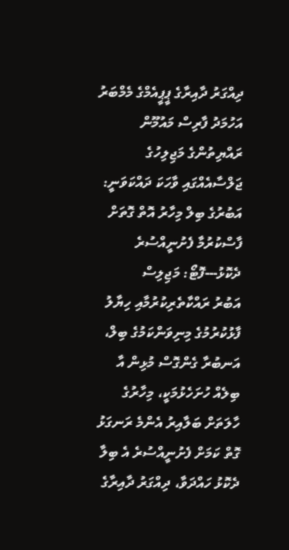ދިއްގަރު ދާއިރާގެ ޕީޕީއެމްގެ މެމްބަރު އަހުމަދު ފާރިސް މައުމޫން ރައްޔިތުންގެ މަޖިލިހުގެ ޖަލްސާއެއްގައި ވާހަކަ ދައްކަވަނީ: އަބުރުގެ ބިލް މިހާރު އޮތް ގޮތަށް ފާސްކުރުމާ ފެށުނީއްސުރެ ދެކޮޅު---ފޮޓޯ: މަޖިލިސް
އަބުރު ރައްކާތެރިކުރުމާއި ހިޔާލު ފާޅުކުރުމުގެ މިނިވަންކަމުގެ ބިލް، އަނބުރާ ގެންގޮސް މުޅިން އާ ބިލެއް ހުށަހެޅުމަކީ، މިހާރުގެ ހާލަތަށް ބަލާއިރު އެންމެ ރަނގަޅު ގޮތް ކަމަށް ފެށުނީއްސުރެ އެ ބިލާ ދެކޮޅު ހައްދަވާ، ދިއްގަރު ދާއިރާގެ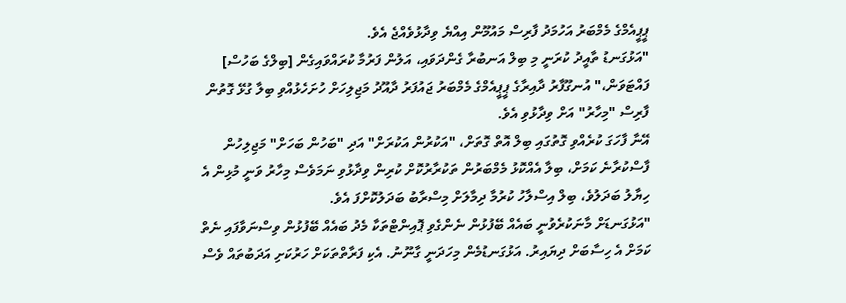ޕީޕީއެމްގެ މެމްބަރު އަހުމަދު ފާރިސް މައުމޫން އިއްޔެ ވިދާޅުވެއްޖެ އެވެ.
"އަޅުގަނޑު ތާއީދު ކުރަނީ މި ބިލް އަނބުރާ ގެންދަވައި، އަލުން ފަރުމާ ކުރައްވައިގެން [ބިލްގެ ބަހުސް] ފައްޓަވަން،" އުނގޫފާރު ދާއިރާގެ ޕީޕީއެމްގެ މެމްބަރު ޖައުފަރު ދާއޫދު މަޖިލިހަށް ހުށަހެޅުއްވި ބިލާ ގުޅޭ ގޮތުން ފާރިސް "މިހާރު" އަށް ވިދާޅުވި އެވެ.
އޭނާ ފާހަގަ ކުރެއްވި ގޮތުގައި ބިލް އޮތް ގޮތަށް، "އަކުރުން އަކުރަށް" އަދި "ބަހުން ބަހަށް" މަޖިލިހުން ފާސްކުރާނެ ކަމަށް، ބިލާ އެއްކޮޅު މެމްބަރުން ތަކުރާރުކޮށް ކުރިން ވިދާޅުވި ނަމަވެސް މިހާރު ވަނީ މުޅިން އެ ހިޔާލު ބަދަލުވެ، ބިލް އިސްލާހު ކުރުމާ ދިމާލަށް މިސްރާބު ބަދަލުކޮށްފަ އެވެ.
"އަޅުގަނޑަށް މާނަކުރެވުނީ ބައެއް ބޭފުޅުން ނެންގެވި ޕޮއިންޓްތަކާ މެދު ބައެއް ބޭފުޅުން ވިސްނަވާފައި ނެތް ކަމަށް އެ ހިސާބަށް ދިޔައިރު. އަޅުގަނޑުމެން މިހަދަނީ ގާނޫނު. އެކި ފަރާތްތަކަށް ހަރުކަށި އަދަބުތައް ވެސް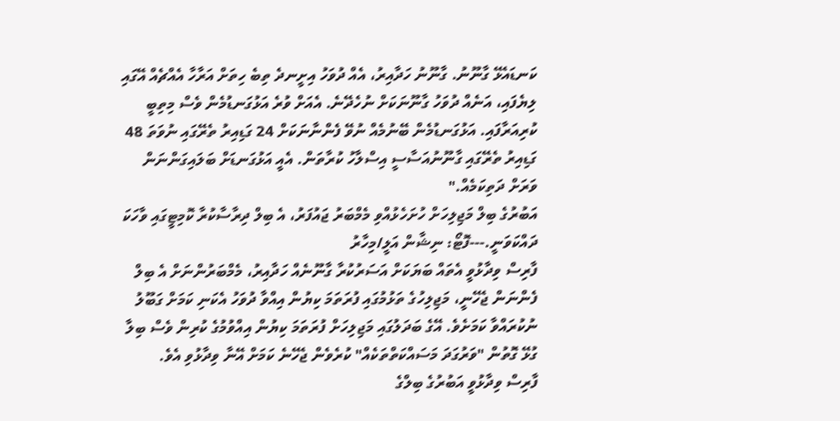ކަނޑައެޅޭ ގާނޫނު. ގާނޫނު ހަދާއިރު، އެއް ދުވަހު އިށީނދެ ތިބެ ހިތަށް އަރާހާ އެއްޗެއް އޭގައި ލިޔެފައި، އަނެއް ދުވަހު ގާނޫނަކަށް ނުހެދޭނެ. އެއަށް ވުރެ އަޅުގަނޑުމެން ވެސް މިތިބީ ކުރިއަރާފައި. އަޅުގަނޑުމެން ބޭނުމެއް ނުވޭ ފެންނާނަކަށް 24 ގަޑިއިރު ތެރޭގައި ނުވަތަ 48 ގަޑިއިރު ތެރޭގައި ގާނޫނުއަސާސީ އިސްލާހު ކުރާތަން. އެއީ އަޅުގަނޑަށް ބަލައިގަންނަން ވަރަށް ދަތިކަމެއް."
އަބުރުގެ ބިލް މަޖިލިހަށް ހުށަހެޅުއްވި މެމްބަރު ޖައުފަރު، އެ ބިލް ދިރާސާކުރާ ކޮމިޓީގައި ވާހަކަ ދައްކަވަނީ.---ފޮޓޯ: ނިޝާން އަލީ/މިހާރު
ފާރިސް ވިދާޅުވީ އެތައް ބަޔަކަށް އަސަރުކުރާ ގާނޫނެއް ހަދާއިރު، މެމްބަރުންނަށް އެ ބިލް ފެންނަން ޖެހޭނީ، މަޖިލިހުގެ ތަޅުމުގައި ފުރަތަމަ ކިޔުން އިއްވާ ދުވަހު އެކަނި ކަމަށް ގަބޫލު ނުކުރައްވާ ކަމަށެވެ. އޭގެ ބަދަލުގައި މަޖިލިހަށް ފުރަތަމަ ކިޔުން އިއްވުމުގެ ކުރިން ވެސް ބިލާ ގުޅޭ ގޮތުން "ވަރުގަދަ މަސައްކަތްތަކެއް" ކުރެވެން ޖެހޭނެ ކަމަށް އޭނާ ވިދާޅުވި އެވެ.
ފާރިސް ވިދާޅުވީ އަބުރުގެ ބިލްގެ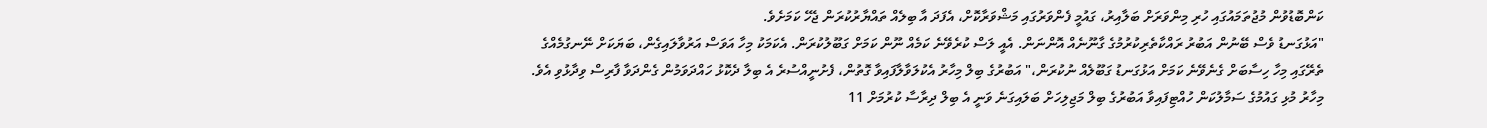ކަންބޮޑުވުން މުޖުތަމައުގައި ހުރި މިންވަރަށް ބަލާއިރު، ގައުމީ ފެންވަރުގައި މަޝްވަރާކޮށް، އެފަދަ އާ ބިލެއް ތައްޔާރުކުރަން ޖެހޭ ކަމަށެވެ.
"އަޅުގަނޑު ވެސް ބޭނުން އަބުރު ރައްކާތެރިކުރުމުގެ ގާނޫނެއް އޮންނަން. އެއީ ލަސް ކުރެވޭނެ ކަމެއް ނޫން ކަމަށް ގަބޫލުކުރަން. އެކަމަކު މިހާ އަވަސް އަރުވާލައިގެން، ބަޔަކަށް ނޭނގުމެއްގެ ތެރޭގައި މިހާ ހިސާބަށް ގެނެވޭނެ ކަމަށް އަޅުގަނޑު ގަބޫލެއް ނުކުރަން،" އަބުރުގެ ބިލް މިހާރު އެކުލަވާލާފައިވާ ގޮތުން، ފެށުނީއްސުރެ އެ ބިލާ ދެކޮޅު ހައްދަވަމުން ގެންދަވާ ފާރިސް ވިދާޅުވި އެވެ.
މިހާރު މުޅި ގައުމުގެ ސަމާލުކަން ހުއްޓިފައިވާ އަބުރުގެ ބިލް މަޖިލިހަށް ބަލައިގަނެ ވަނީ އެ ބިލް ދިރާސާ ކުރުމަށް 11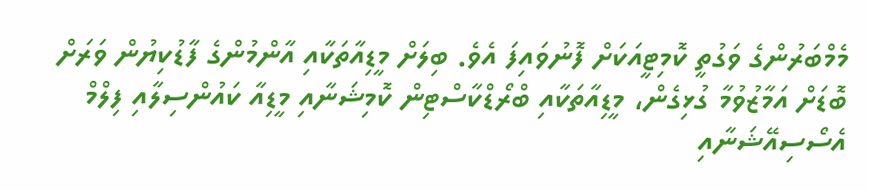މެމްބަރުންގެ ވަގުތީ ކޮމިޓީއަކަށް ފޮނުވައިފަ އެވެ. ބިލަށް މީޑިއާތަކާއި އާންމުންގެ ފާޑުކިޔުން ވަރަށް ބޮޑަށް އަމާޒުވުމާ ގުޅިގެން، މީޑިއާތަކާއި ބްރޯޑްކާސްޓިން ކޮމިޝަނާއި މީޑިއާ ކައުންސިލާއި ފިލްމް އެސޯސިއޭޝަނާއި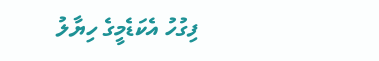ފިގުހު އެކަޑެމީގެ ހިޔާލު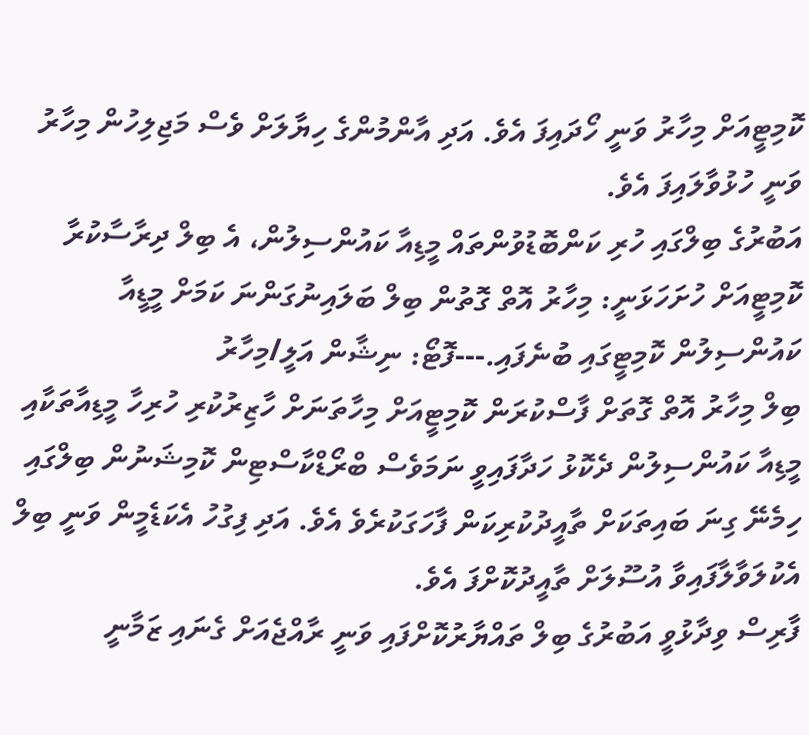ކޮމިޓީއަށް މިހާރު ވަނީ ހޯދައިފަ އެވެ. އަދި އާންމުންގެ ހިޔާލަށް ވެސް މަޖިލިހުން މިހާރު ވަނީ ހުޅުވާލައިފަ އެވެ.
އަބުރުގެ ބިލްގައި ހުރި ކަންބޮޑުވުންތައް މީޑިއާ ކައުންސިލުން، އެ ބިލް ދިރާސާކުރާ ކޮމިޓީއަށް ހުށަހަޅަނީ: މިހާރު އޮތް ގޮތުން ބިލް ބަލައިނުގަންނަ ކަމަށް މީޑީއާ ކައުންސިލުން ކޮމިޓީގައި ބުނެފައި.---ފޮޓޯ: ނިޝާން އަލީ/މިހާރު
ބިލް މިހާރު އޮތް ގޮތަށް ފާސްކުރަން ކޮމިޓީއަށް މިހާތަނަށް ހާޒިރުކުރި ހުރިހާ މީޑިއާތަކާއި މީޑިއާ ކައުންސިލުން ދެކޮޅު ހަދާފައިވީ ނަމަވެސް ބްރޯޑްކާސްޓިން ކޮމިޝަނުން ބިލްގައި ހިމެނޭ ގިނަ ބައިތަކަށް ތާއީދުކުރިކަން ފާހަގަކުރެވެ އެވެ. އަދި ފިގުހު އެކަޑެމީން ވަނީ ބިލް އެކުލަވާލާފައިވާ އުސޫލަށް ތާއީދުކޮށްފަ އެވެ.
ފާރިސް ވިދާޅުވީ އަބުރުގެ ބިލް ތައްޔާރުކޮށްފައި ވަނީ ރާއްޖެއަށް ގެނައި ޒަމާނީ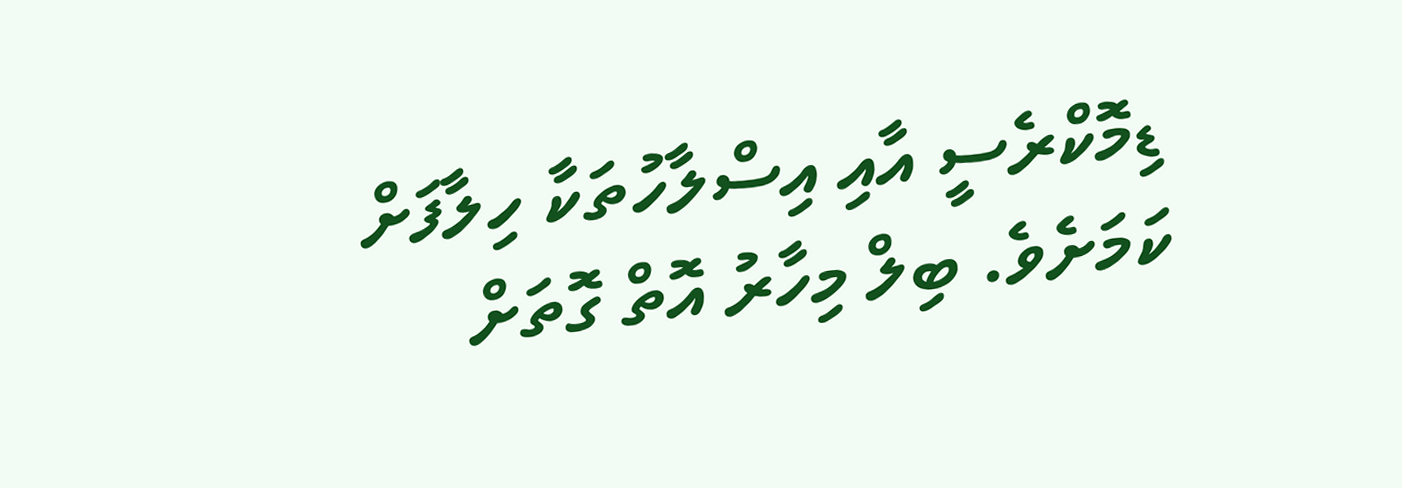ޑިމޮކްރެސީ އާއި އިސްލާހުތަކާ ހިލާފަށް ކަމަށެވެ. ބިލް މިހާރު އޮތް ގޮތަށް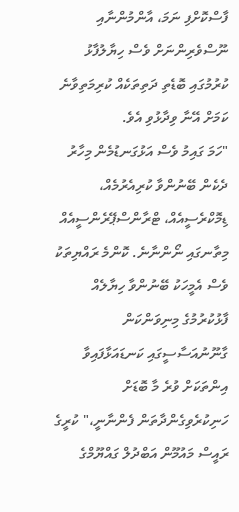ފާސްކޮށްފި ނަމަ، އާންމުންނާއި ނޫސްވެރިންނަށް ވެސް ހިޔާލުފާޅު ކުރުމުގައި ބޮޑެތި ދަތިތަކެއް ކުރިމަތިވާނެ ކަމަށް އޭނާ ވިދާޅުވި އެވެ.
"ހަމަ ގައިމު ވެސް އަޅުގަނޑުމެން މިހާރު ދެކެން ބޭނުންވާ ކުރިއެރުމެއް، ޑިމޮކްރެސީއެއް، ޓްރާންސްޕޭރެންސީއެއް މިތާނގައި ނޯންނާނެ. ކޮންމެ ރައްޔިތަކު ވެސް އެމީހަކު ބޭނުންވާ ހިޔާލެއް ފާޅުކުރުމުގެ މިނިވަންކަން ގާނޫނުއަސާސީގައި ކަނޑައަޅާފައިވާ އިންތަކަށް ވުރެ މާ ބޮޑަށް ހަނިކުރެވިގެންދާތަން ފެންނާނީ،" ކުރީގެ ރައީސް މައުމޫން އަބްދުލް ގައްޔޫމްގެ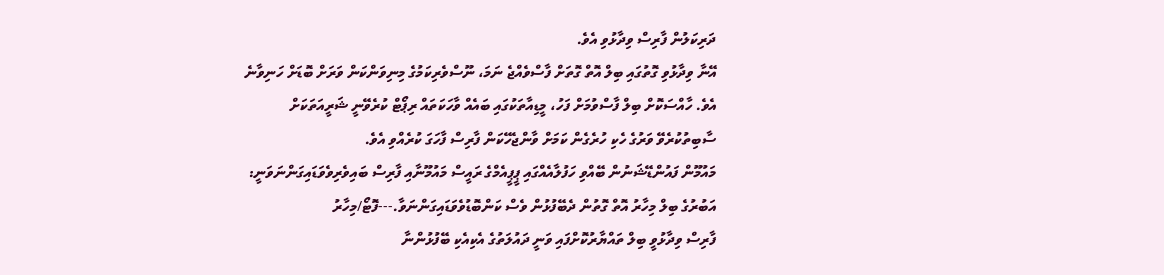ދަރިކަލުން ފާރިސް ވިދާޅުވި އެވެ.
އޭނާ ވިދާޅުވި ގޮތުގައި ބިލް އޮތް ގޮތަށް ފާސްވެއްޖެ ނަމަ، ނޫސްވެރިކަމުގެ މިނިވަންކަން ވަރަށް ބޮޑަށް ހަނިވާނެ އެވެ. ހާއްސަކޮށް ބިލް ފާސްވުމަށް ފަހު، މީޑިއާތަކުގައި ބައެއް ވާހަކަތައް ރިޕޯޓް ކުރެވޭނީ ޝަރީއަތަކަށް ސާބިތުކުރެވޭ ވަރުގެ ހެކި ހުރެގެން ކަމަށް ވާންޖެހޭކަން ފާރިސް ފާހަގަ ކުރެއްވި އެވެ.
މައުމޫން ފައުންޑޭޝަނުން ބޭއްވި ހަފުލާއެއްގައި ޕީޕީއެމްގެ ރައީސް މައުމޫނާއި ފާރިސް ބައިވެރިވެވަޑައިގަންނަވަނީ: އަބުރުގެ ބިލް މިހާރު އޮތް ގޮތުން ދެބޭފުޅުން ވެސް ކަންބޮޑުވެވަޑައިގަންނަވާ.---ފޮޓޯ/މިހާރު
ފާރިސް ވިދާޅުވީ ބިލް ތައްޔާރުކޮށްފައި ވަނީ ދައުލަތުގެ އެކިއެކި ބޭފުޅުންނާ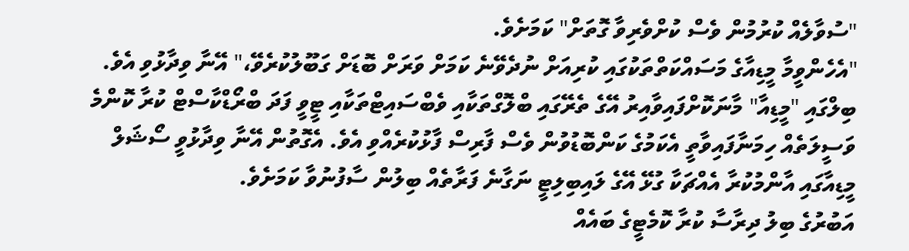"ސުވާލެއް ކުރުމުން ވެސް ކުށްވެރިވާ ގޮތަށް" ކަމަށެވެ.
"އެހެންވީމާ މީޑިއާގެ މަސައްކަތްތަކުގައި ކުރިއަށް ނުދެވޭނެ ކަމަށް ވަރަށް ބޮޑަށް ގަބޫލުކުރެވޭ،" އޭނާ ވިދާޅުވި އެވެ.
ބިލްގައި "މީޑިއާ" މާނަކޮށްފައިވާއިރު އޭގެ ތެރޭގައި ބްލޮގްތަކާއި ވެބްސައިޓްތަކާއި ޓީވީ ފަދަ ބްރޯޑްކާސްޓް ކުރާ ކޮންމެ ވަސީލަތެއް ހިމަނާފައިވާތީ އެކަމުގެ ކަންބޮޑުވުން ވެސް ފާރިސް ފާޅުކުރެއްވި އެވެ. އެގޮތުން އޭނާ ވިދާޅުވީ ސޯޝަލް މީޑިއާގައި އާންމުކުރާ އެއްޗަކާ ގުޅޭ އޭގެ ލައިބިލިޓީ ނަގާނެ ފަރާތެއް ބިލުން ސާފުނުވާ ކަމަށެވެ.
އަބުރުގެ ބިލު ދިރާސާ ކުރާ ކޮމެޓީގެ ބައެއް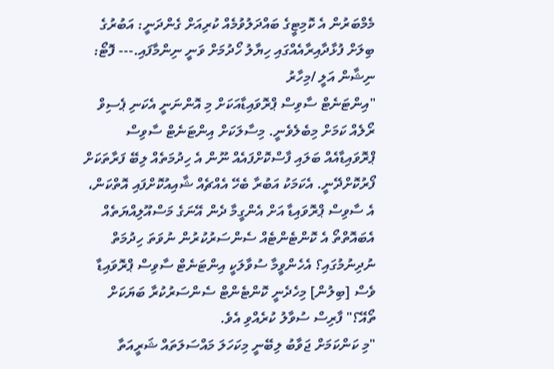މެމްބަރުން އެ ކޮމިޓީގެ ބައްދަލުވުމެއް ކުރިއަށް ގެންދަނީ: އަބުރުގެ ބިލަށް ފުޅާދާއިރާއެއްގައި ހިޔާލު ހޯދުމަށް ވަނީ ނިންމާފައި.--- ފޮޓޯ: ނިޝާން އަލީ /މިހާރު
"އިންޓަނެޓް ސާވިސް ޕްރޮވައިޑާއަކަށް މި އޮންނަނީ އެކަނި ޕެސިވް ރޯލެއް ކަމަށް މިބެލެވެނީ. މިސާލަކަށް އިންޓަނެޓް ސާވިސް ޕްރޮވައިޑާއެއް ބަލައި ފާސްކޮށްފައެއް ނޫން އެ ހިދުމަތެއް ލިބޭ ފަރާތަކަށް ފޯރުކޮށްދޭނީ. އެކަމަކު އަބުރާ ބެހޭ އެއްޗެއް ޝާއިއުކޮށްފައި އޮތްކަން، އެ ސާވިސް ޕްރޮވައިޑާ އަށް އެންގީމާ ދެން އޭނަގެ މަސްއޫލިއްޔަތެއް އެބައޮތްތޯ އެ ކޮންޓެންޓެއް ސެންސަރުކުރުން ނުވަތަ ހިދުމަތް ނުދިނުމުގައި؟ އެހެންވީމާ ސުވާލަކީ އިންޓަނެޓް ސާވިސް ޕްރޮވައިޑާ ވެސް [ބިލުން] މިހެދެނީ ކޮންޓެންޓް ސެންސަރުކުރާ ބަޔަކަށް ތޯއޭ؟" ފާރިސް ސުވާލު ކުރެއްވި އެވެ.
"މި ކަންކަމަށް ޖަވާބު ލިބޭނީ މިކަހަލަ މައްސަލަތައް ޝަރީއަތާ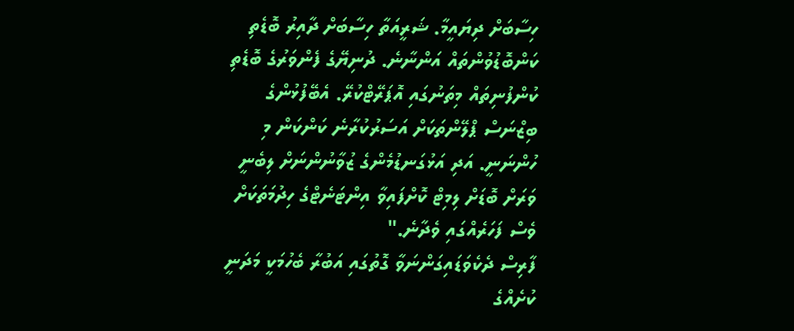ހިސާބަށް ދިޔައީމާ. ޝަރީއަތާ ހިސާބަށް ދާއިރު ބޮޑެތި ކަންބޮޑުވުންތައް އަންނާނެ. ދުނިޔޭގެ ފެންވަރުގެ ބޮޑެތި ކުންފުނިތައް މިތަނުގައި އޮޕަރޭޓްކުރޭ. އެބޭފުޅުންގެ ބިޒްނަސް ޕްލޭންތަކަށް އަސަރުކުރާނެ ކަންކަން މި ހުންނަނީ. އަދި އަޅުގަނޑުމެންގެ ޒުވާނުންނަށް ލިބެނީ ވަރަށް ބޮޑަށް ލިމިޓް ކޮށްފައިވާ އިންޓަނެޓްގެ ހިދުމަތަކަށް ވެސް ފަހަރެއްގައި ވެދާނެ."
ފާރިސް ދެކެވަޑައިގަންނަވާ ގޮތުގައި އަބުރާ ބެހުމަކީ މަދަނީ ކުށެއްގެ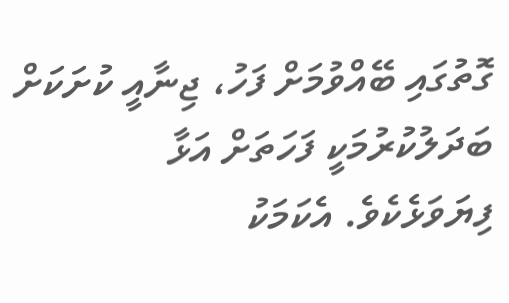ގޮތުގައި ބޭއްވުމަށް ފަހު، ޖިނާއީ ކުށަކަށް ބަދަލުކުރުމަކީ ފަހަތަށް އަޅާ ފިޔަވަޅެކެވެ. އެކަމަކު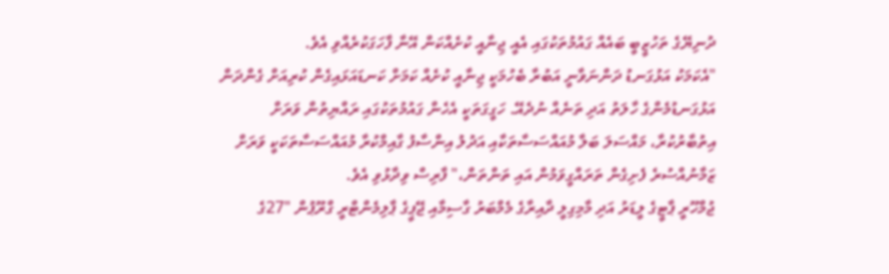ދުނިޔޭގެ ތަހުޒީބީ ބައެއް ގައުމުތަކުގައި އެއީ ޖިނާއީ ކުށެއްކަން އޭނާ ފާހަގަކުރެއްވި އެވެ.
"އެކަމަކު އަޅުގަނޑު ދަންނަވާނީ އަބުރާ ބެހުމަކީ ޖިނާއީ ކުށެއް ކަމަށް ކަނޑައަޅައިގެން ކުރިއަށް ގެންދަން އަޅުގަނޑުމެންގެ ހާލަތު އަދި ތަނެއް ނުދެއޭ. ހަގީގަތަކީ އެހެން ގައުމުތަކުގައި ރައްޔިތުން ވަރަށް އިތުބާރުކުރާ، މައްސަލަ ބަލާ މުއައްސަސާތަކާއި އަދުލު އިންސާފު ގާއިމްކުރާ މުއައްސަސާތަކަކީ ވަރަށް ޒަމާނުއްސުރެ ފެށިގެން ތަރައްގީވަމުން އައި ތަންތަން،" ފާރިސް ވިދާޅުވި އެވެ.
ޖުމްހޫރީ ޕާޓީގެ ލީޑަރު އަދި މާމިގިލީ ދާއިރާގެ މެމްބަރު ގާސިމާއި ޖޭޕީގެ ޕާލިމެންޓްރީ ގްރޫޕުން "27ގެ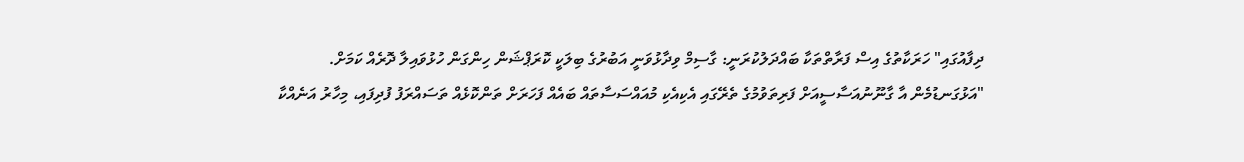ދިފާއުގައި" ހަރަކާތުގެ އިސް ފަރާތްތަކާ ބައްދަލުކުރަނީ: ގާސިމް ވިދާޅުވަނީ އަބުރުގެ ބިލަކީ ކޮރަޕްޝަން ހިންގަން ހުޅުވައިލާ ދޮރެއް ކަމަށް.
"އަޅުގަނޑުމެން އާ ގާނޫނުއަސާސީއަށް ފަރިތަވުމުގެ ތެރޭގައި އެކިއެކި މުއައްސަސާތައް ބައެއް ފަހަރަށް ތަންކޮޅެއް ތަސައްރަފު ފުދިފައި، މިހާރު އަނެއްކާ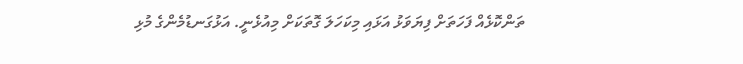ތަންކޮޅެއް ފަހަތަށް ފިޔަވަޅު އަޅައި މިކަހަލަ ގޮތަކަށް މިއުޅެނީ. އަޅުގަނޑުމެންގެ މުޅި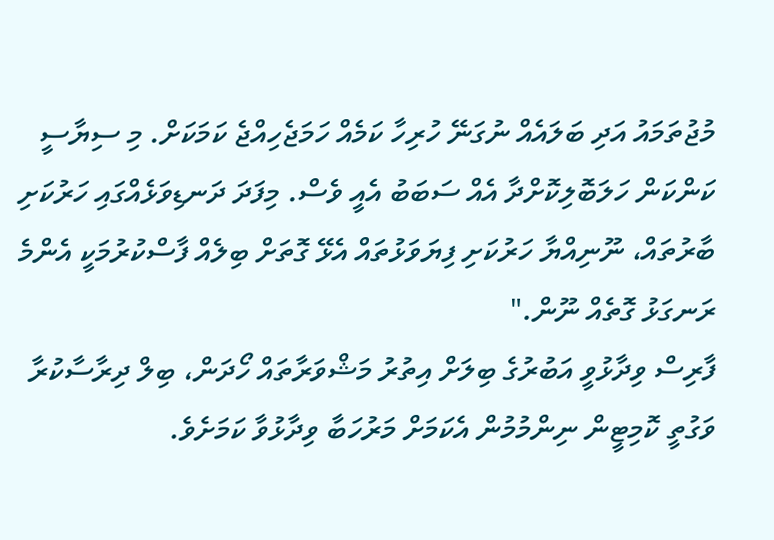މުޖުތަމައު އަދި ބަލައެއް ނުގަނޭ ހުރިހާ ކަމެއް ހަމަޖެހިއްޖެ ކަމަކަށް. މި ސިޔާސީ ކަންކަން ހަލަބޮލިކޮށްދާ އެއް ސަބަބު އެއީ ވެސް. މިފަދަ ދަނޑިވަޅެއްގައި ހަރުކަށި ބާރުތައް، ނޫނިއްޔާ ހަރުކަށި ފިޔަވަޅުތައް އެޅޭ ގޮތަށް ބިލެއް ފާސްކުރުމަކީ އެންމެ ރަނގަޅު ގޮތެއް ނޫން."
ފާރިސް ވިދާޅުވީ އަބުރުގެ ބިލަށް އިތުރު މަޝްވަރާތައް ހޯދަން، ބިލް ދިރާސާކުރާ ވަގުތީ ކޮމިޓީން ނިންމުމުން އެކަމަށް މަރުހަބާ ވިދާޅުވާ ކަމަށެވެ.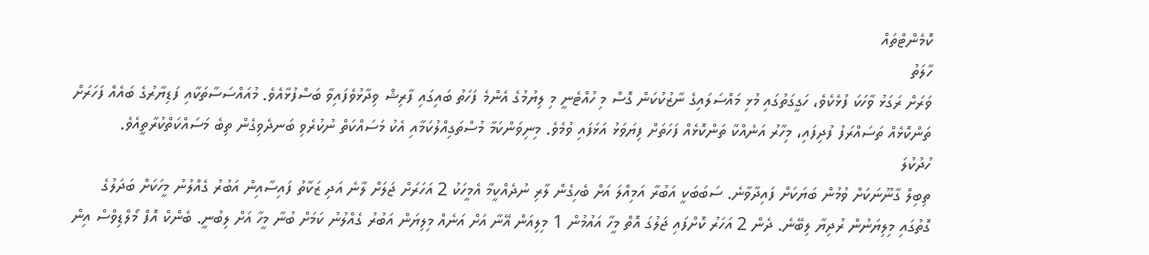ކޮމެންޓްތައް
ހާލަތު
ވަރަށް ރަގަޅު ވާހަކަ ފުޅެކެވެ، ހަގީގަތުގައި މުޅި މައްސަލައިގެ ނާޒުކުކަން ގޮސް މި ހުއްޓެނީ މި ލިޔުމުގެ އެންމެ ފަހަތު ބައިގައި ފާރިޝް ވިދާޅުވެފައިވާ ބަސްފުޅާއެވެ. މުއައްސަސާތަކާއި ފަޑިޔާރުގެ ބައެއް ފަހަރަށް ތަންކޮޅެއް ތަސައްރަފު ފުދިފައި، މިހާރު އަނެއްކާ ތަންކޮޅެއް ފަހަތަށް ފިޔަވަޅު އަޅަފައި ވުމެވެ. މިނިވަންކަމާ މުސްތަގިއްލުކަމާއި އެކު މަސައްކަތް ނުކުރެވި ބަނދެވިގެން ތިބެ މަސައްކަތްކުރާތީއެވެ.
ހުދުކުލަ
ތިބިލް ގާނޫނަކަށް ވުމުން ބަޔަކަށް ފައިދާވާނެ. ސަބަބަކީ އަބުރާ އަމިއްލަ އަށް ބެހިގެން ލާރި ނުދެއްކީމާ އެމީހަކު 2 އަހަރަށް ޖަލަށް ލާނެ އަދި ޒަކާތު ފައިސާއިން އަބުރު ގެއްލުނު މީހަކަށް ބަދަލުގެ ގޮތުގައި މިލިޔަނުން ރުދިޔާ ލިބޭނެ. ދެން 2 އަހަރު ކޮށްފައި ޖަލުގަ އޮތް މީހާ އައުމުން 1 މިލިއަން އޭނާ އަށް އަނެއް މިލިޔަން އަބުރު ގެއްލުނު ކަމަށް ބުނާ މީހާ އަށް ލިބުނީ. ބެންކް އޮފް މޯލްޑިވްސް އިން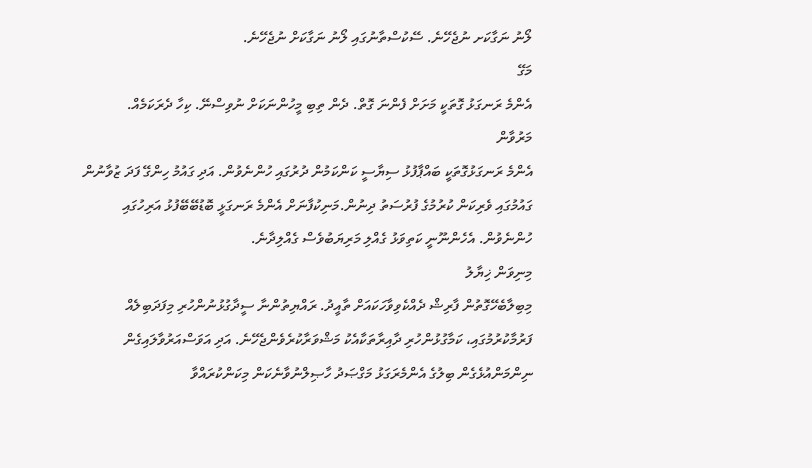ލޯނު ނަގާކަށ ނުޖެހޭނެ. ސޭކުސްތާނުގައި ލޯނު ނަގާކަށް ނުޖެހޭނެ.
މަގޭ
އެންމެ ރަނގަޅު ގޮތަކީ މަށަށް ފެންނަ ގޮތް. ދެން ތިބި މީހުންނަކަށް ނުވިސްނޭ. ކިހާ ދެރަކަމެއް.
މަރުވާން
އެންމެ ރަނގަޅުގޮތަކީ ބައްޕާފުޅު ސިޔާސީ ކަންކަމުން ދުރުގައި ހުންނެވުން. އަދި ގައުމު ހިންގޭ ފަދަ ޒުވާނުން ގައުމުގައި ވެރިކަން ކުރުމުގެ ފުރުސަތު ދިނުން.މަނިކުފާނަށް އެންމެ ރަނގަޅީ ބޮޑުބޭބޭފުޅު އަރިހުގައި ހުންނެވުން. އެހެންނޫނީ ކަތިވަޅު ގެއްލި މަރިޔަބުވެސް ގެއްލިދާނެ.
މިނިވަން ޚިޔާލު
މިބިލާބެހޭގޮތުން ފާރިޝް ދެއްކެވިވާހަކައަށް ތާއީދު. ރައްޔިތުންނާ ސީދާގުޅުނުންހުރި މިފަދަބިލެއް ފަރުމާކުރުމުގައި، ކަމާގުޅުންހުރި ދާއިރާތަކާއެކު މަޝްވަރާކުރެވެންޖެހޭނެ. އަދި އަވަސްއަރުވާލައިގެން ނިންމަންއުޅެގެން ބިލުގެ އެންމެރަގަޅު މަގްޞަދު ހާޞިލްނުވާނެކަން މިކަންކުރައްވާ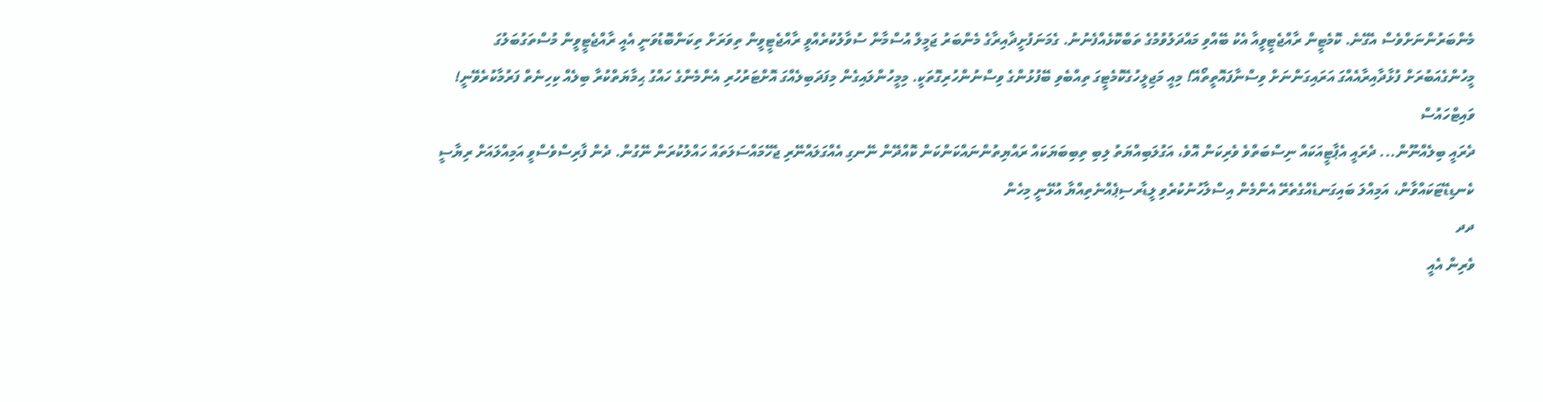މެންބަރުންނަށްވެސް އެގޭނެ. ކޮމެޓީން ރާއްޖެޓީވީއާ އެކު ބޭއްވި މައްދަލުވުމުގެ ތަބްކޮޅެއްފެނުނު. ގެމަނަފުށީދާއިރާގެ މެންބަރު ޖަމީލް އުސްމާން ސުވާލުކުރެއްވީ ރާއްޖެޓީވީން ތިވަރަށް ތިކަންބޮޑުވަނީ އެއީ ރާއްޖެޓީވީން މުސްތަގުބަލުގަ މީހުންގެއަބުރަށް ފުޅާދާއިރާއެއްގަ އަރައިގަންނަށް ވިސްނާފައޮތީތޯއޭ! މިއީ މަޖިލީހުގެކޮމެޓީގަ ތިއްބެވި ބޭފުޅުންގެ ވިސްނުންހުރިގޮތަކީ. މިމީހުންލައިގެން މިފަދަބިލެއްގަ އޮށްޓަރުހުރި އެންމެންގެ ހައްގު ޙިމާޔަތްކުރާ ބިލެއް ކިހިނެތް ފަރުމާކުރެވޭނީ!
ވައިޓްހައުސް
ދެރައީ ބިލެއްނޫން... ދެރައީ އެޕާޓީއަކައް ނިސްބަތްވެ ވެރިކަން އޮވެ، އަގުލަބިއްޔަތު ލިބި ތިބިބަޔަކައް ރައްޔިތުންނައްކަންކަން ކޮއްދޭން ނޭނގި އެއްގަލައްނޭރި ޖެހޭމައްސަލަތައް ހައްލުކުރަން ނޭގުން. ދެން ފާރިސްވެސްވީ އަމިއްލައަށް ރިޔާސީ ކެނޑިޑޭޓަކައްވާން، އަމިއްލަ ބައިގަނޑެއްގެތެރޭ އެންމެން އިސްލާހުނުކުރެވި ލީޑާރސިޕެއްނެތިއްޔާ އުޅޭނީ މިހެން
ދދ
ވެރިން އެއީ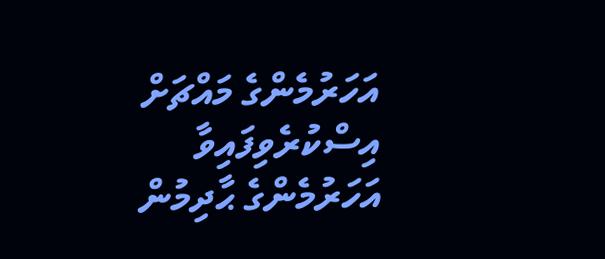އަހަރުމެންގެ މައްޗަށް އިސްކުރެވިފައިވާ އަހަރުމެންގެ ޙާދިމުން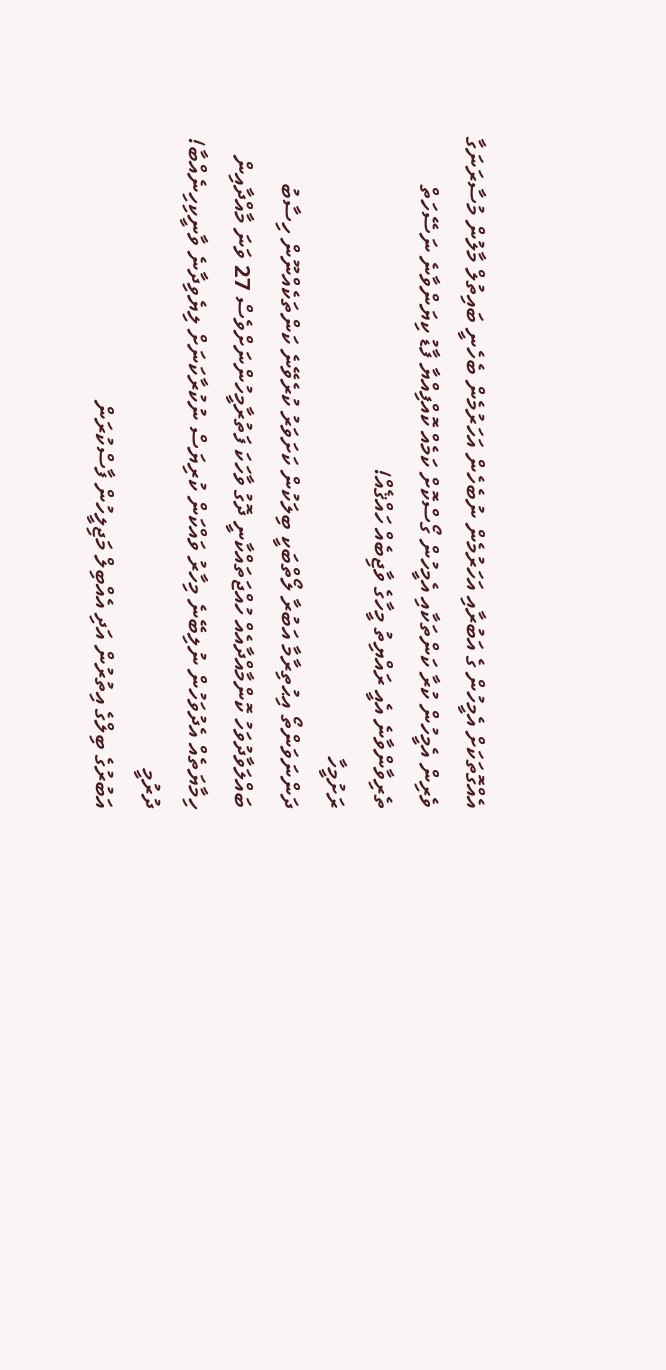އެއްގޮތަކަށް އެމީހުން ގެ އަބުރާއި އަހަރުމެން ނުބެހެން އަހަރުމެން ބެހެނީ ބައިތުލް މާލުން މުސާރަނަގާ ވެރިން އެމީހުން ކުރާ ކަންތަކާއި އެމީހުން ގޯސްކޮށް ކަމެއް ކޮއްފިއްޔާ ފާޑު ކިޔަންވާނެ ނަސޭހަތް ތެރިވާންވާނެ އެއީ ރައްޔިތު މީހާގެ ވާޖިބެއް ހައްޤެއް!
ރަށުމީހާ
ދަންނަވަންތޯ އިޙުތިރާމާ އަބުރާ ލޯތްބަކީ ބިލަކުން ކަށަވަރު ކުރެވޭނެ ކަންތަކެއްނޫން ހިސާބު ބައްލަވާދުވަހު ކޮންމާއްދާއެއް ހުއްޖަތައްކާނީ ދޮގު ވާހަކަ ފަތުރާމީހުންނަށްވެސް 27 ވަނަ މާއްދާއިން ހިމާޔަތެއް އެދުވަހުން ނުލިބޭނެ މިހާރު ވައްކަން ކުރިޔަސް ނުކުރާކަނަށް ލިޔެވިދާނެ ވާނީކިހިނެއްބާ!
ދުރުމީ
އަބުރުގެ ބިލްގެ އިތުރުން އަދި އެއްބިލް މަޖިލީހުން ފާސްކުރަން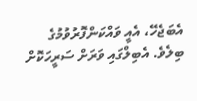އެބަޖެހޭ، އެއީ ވައްކަންފޮރުވުމުގެ ބިލެވެ. އެބިލްގައި ވަރަށް ސަރީހަކޮށް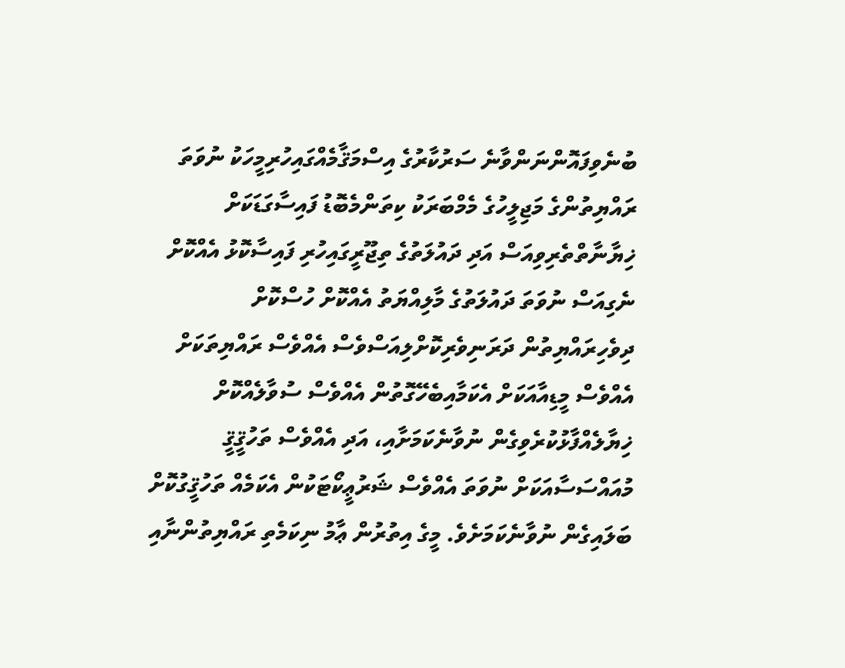ބުނެވިފައޮންނަންވާނެ ސަރުކާރުގެ އިސްމަޤާމެއްގައިހުރިމީހަކު ނުވަތަ ރައްޔިތުންގެ މަޖިލީހުގެ މެމްބަރަކު ކިތަންމެބޮޑު ފައިސާގަޑަކަށް ޚިޔާނާތްތެރިވިއަސް އަދި ދައުލަތުގެ ތިޖޫރީގައިހުރި ފައިސާކޮޅު އެއްކޮށް ނެގިއަސް ނުވަތަ ދައުލަތުގެ މާލިއްޔަތު އެއްކޮށް ހުސްކޮށް ދިވެހިރައްޔިތުން ދަރަނިވެރިކޮށްލިއަސްވެސް އެއްވެސް ރައްޔިތަކަށް އެއްވެސް މީޑިއާއަކަށް އެކަމާއިބެހޭގޮތުން އެއްވެސް ސުވާލެއްކޮށް ޚިޔާލެއްފާޅުކުރެވިގެން ނުވާނެކަމަށާއި، އަދި އެއްވެސް ތަހުޤީޤީ މުއައްސަސާއަކަށް ނުވަތަ އެއްވެސް ޝަރުޢީކޯޓަކުން އެކަމެއް ތަހުޤީގުކޮށް ބަލައިގެން ނުވާނެކަމަށެވެ. މީގެ އިތުރުން ޢާމު ނިކަމެތި ރައްޔިތުންނާއި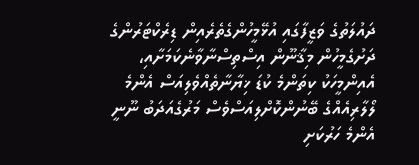ދައުލަތުގެ ވަޒީފާގައި އުޅޭމީހުންގެތެރެއިން ޑިރެކްޓަރުންގެ ދަށުގެމީހުން މިޤާނޫން އިސްތިސްނާވާނެކަމަށާއި، އެއިންމީހަކު ކިތަންމެ ކުޑަ ޚިޔާނާތެއްވެލިއަސް އެންމެ ލޯލާރިއެއްގެ ބޭނުންކޮށްލިއަސްވެސް މަރުގެއަދަބު ނޫނީ އެންމެ ހަރުކަށި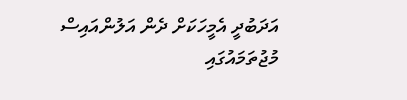އަދަބުދީ އެމީހަކަށް ދެން އަލުންއައިސް މުޖުތަމައުގައި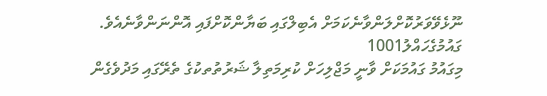ނޫޅެވޭވަރުކޮށްލަންވާނެކަމަށް އެބިލްގައި ބަޔާންކޮށްފައި އޮންނަންވާނެއެވެ.
ގައުމުގެހައްލު1001
މިގައުމު ގައުމަކަށް ވާނީ މަޖްލިހަށް ކުރިމަތިލާ ޝަރުތުތކުގެ ތެރޭގައި މަދުވެގެން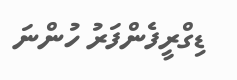ޑިގްރީފެންފަރު ހުންނަ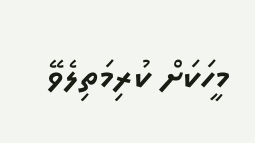މީހަކަށް ކުރިމަތިލެވޭ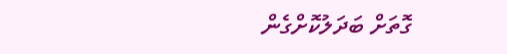ގޮތަށް ބަދަލުކޮށްގެން